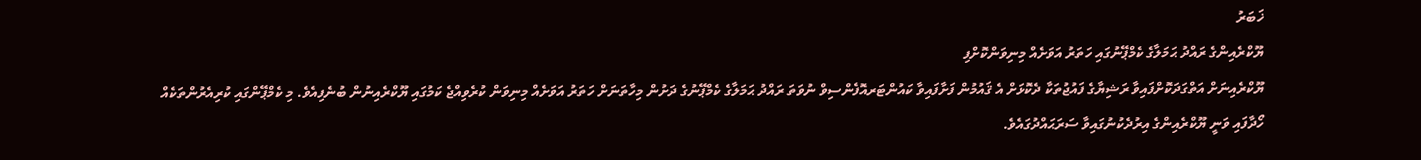ޚަބަރު
ޔޫކްރެއިންގެ ރައްދު ޙަމަލާގެ ކެމްޕޭނުގައި ހަތަރު އަވަށެއް މިނިވަންކޮށްފި
ޔޫކްރެއިނަށް އަތްގަދަކޮށްފައިވާ ރަޝިޔާގެ ފައުޖުތަކާ ދެކޮޅަށް އެ ޤައުމުން ފަށާފައިވާ ކައުންޓަރއޮފެންސިވް ނުވަތަ ރައްދު ޙަމަލާގެ ކެމްޕޭނުގެ ދަށުން މިހާތަނަށް ހަތަރު އަވަށެއް މިނިވަން ކުރެވިއްޖެ ކަމުގައި ޔޫކްރެއިނުން ބުނެފިއެވެ. މި ކެމްޕޭންގައި ކުރިއެރުންތަކެއް ހޯދާފައި ވަނީ ޔޫކްރެއިންގެ އިރުދެކުނުގައިވާ ސަރަޙައްދުގައެވެ.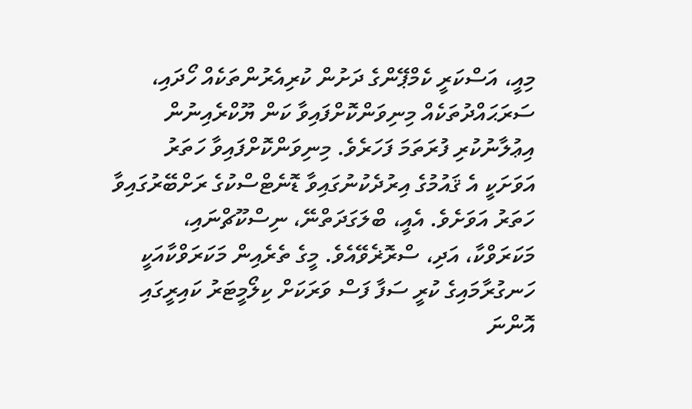މިއީ، އަސްކަރީ ކެމްޕޭންގެ ދަށުން ކުރިއެރުންތަކެއް ހޯދައި، ސަރަޙައްދުތަކެއް މިނިވަންކޮށްފައިވާ ކަން ޔޫކްރެއިނުން އިޢުލާނުކުރި ފުރަތަމަ ފަހަރެވެ. މިނިވަންކޮށްފައިވާ ހަތަރު އަވަށަކީ އެ ޤައުމުގެ އިރުދެކުނުގައިވާ ޑޮނެޓްސްކުގެ ރަށްބޭރުގައިވާ ހަތަރު އަވަށެވެ. އެއީ، ބްލަގަދަތްނޭ، ނިސްކޫޗްނައި، މަކަރަވްކާ، އަދި، ސްރޮޜެވޭއެވެ. މީގެ ތެރެއިން މަކަރަވްކާއަކީ ހަނގުރާމައިގެ ކުރީ ސަފާ ފަސް ވަރަކަށް ކިލޯމީޓަރު ކައިރީގައި އޮންނަ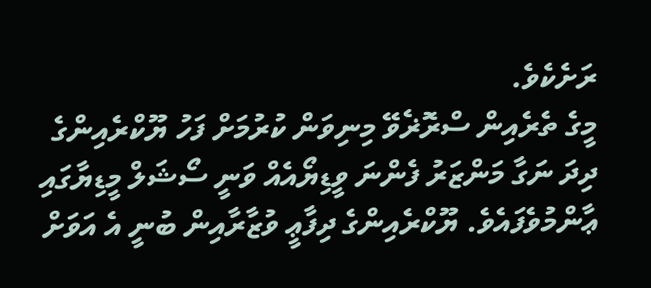ރަށެކެވެ.
މީގެ ތެރެއިން ސްރޮޜެވޭ މިނިވަން ކުރުމަށް ފަހު ޔޫކްރެއިންގެ ދިދަ ނަގާ މަންޒަރު ފެންނަ ވީޑިޔޯއެއް ވަނީ ސޯޝަލް މީޑިޔާގައި ޢާންމުވެފައެވެ. ޔޫކްރެއިންގެ ދިފާޢީ ވުޒާރާއިން ބުނީ އެ އަވަށް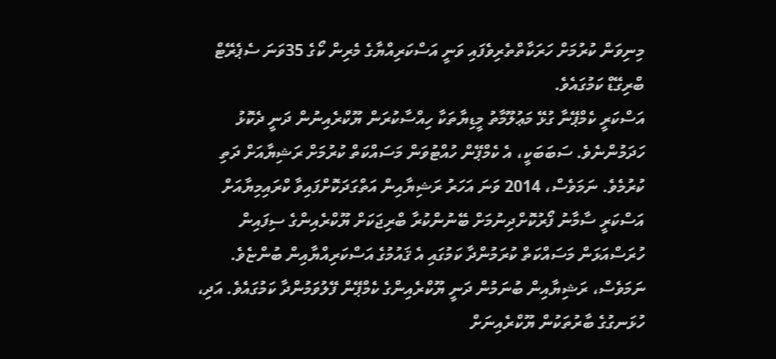މިނިވަން ކުރުމަށް ހަރަކާތްތެރިވެފައި ވަނީ އަސްކަރިއްޔާގެ މެރިން ކޯގެ 35ވަނަ ސެޕެރޭޓް ބްރިގޭޑް ކަމުގައެވެ.
އަސްކަރީ ކެމްޕޭނާ ގުޅޭ މަޢުލޫމާތު މީޑިޔާތަކާ ހިއްސާކުރަން ޔޫކްރެއިނުން ދަނީ ދެކޮޅު ހަދަމުންނެވެ. ސަބަބަކީ، އެ ކެމްޕޭން ހުއްޓުވަން މަސައްކަތް ކުރުމަށް ރަޝިޔާއަށް ދަތި ކުރުމެވެ. ނަމަވެސް، 2014 ވަނަ އަހަރު ރަޝިޔާއިން އަތްގަދަކޮށްފައިވާ ކްރައިމިޔާއަށް އަސްކަރީ ސާމާނު ފޯރުކޮށްދިނުމަށް ބޭނުންކުރާ ބްރިޖަކަށް ޔޫކްރެއިންގެ ސިފައިން ހުރަސްއަޅަން މަސައްކަތް ކުރަމުންދާ ކަމުގައި އެ ޤައުމުގެ އަސްކަރިއްޔާއިން ބުންޏެވެ.
ނަމަވެސް، ރަޝިޔާއިން ބުނަމުން ދަނީ ޔޫކްރެއިންގެ ކެމްޕޭން ފޭލުވަމުންދާ ކަމުގައެވެ. އަދި، ހުޅަނގުގެ ބާރުތަކުން ޔޫކްރެއިނަށް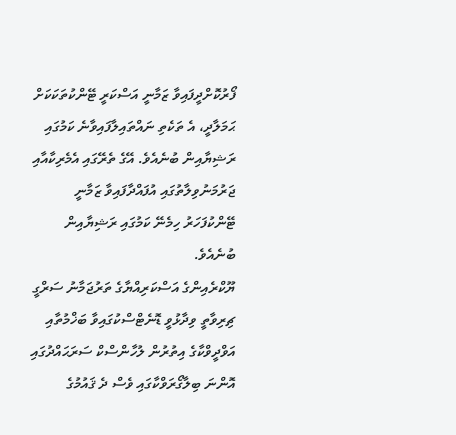ފޯރުކޮށްދީފައިވާ ޒަމާނީ އަސްކަރީ ޓޭންކުތަކަކަށް ޙަމަލާދީ، އެ ތަކެތި ނައްތައިލާފައިވާނެ ކަމުގައި ރަޝިޔާއިން ބުނެއެވެ. އޭގެ ތެރޭގައި އެމެރިކާއާއި ޖަރުމަނުވިލާތުގައި އުފައްދާފައިވާ ޒަމާނީ ޓޭންކުފަހަރު ހިމެނޭ ކަމުގައި ރަޝިޔާއިން ބުނެއެވެ.
ޔޫކްރެއިންގެ އަސްކަރިއްޔާގެ ތަރުޖަމާނު ސަރްގީ ޗިރިވާތީ ވިދާޅުވީ ޑޮނެޓްސްކުގައިވާ ބަޚްމުތާއި އަވްދީވްކާގެ އިތުރުން ލުހާންސްކް ސަރަޙައްދުގައި އޮންނަ ބިލާގޯރަވްކާގައި ވެސް ދެ ޤައުމުގެ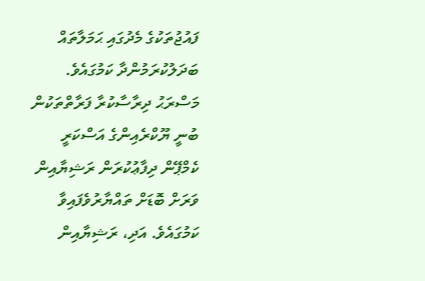ފައުޖުތަކުގެ މެދުގައި ޙަމަލާތައް ބަދަލުކުރަމުންދާ ކަމުގައެވެ. މަސްރަޙު ދިރާސާކުރާ ފަރާތްތަކުން ބުނީ ޔޫކްރެއިންގެ އަސްކަރީ ކެމްޕޭން ދިފާޢުކުރަން ރަޝިޔާއިން ވަރަށް ބޮޑަށް ތައްޔާރުވެފައިވާ ކަމުގައެވެ. އަދި، ރަޝިޔާއިން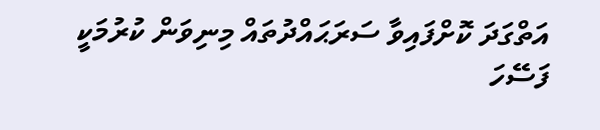އަތްގަދަ ކޮށްފައިވާ ސަރަޙައްދުތައް މިނިވަން ކުރުމަކީ ފަސޭހަ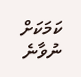ކަމަކަށް ނުވާނެ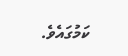ކަމުގައެވެ.